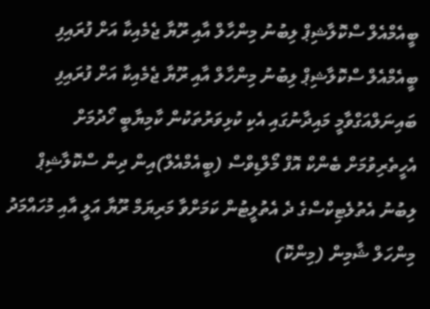ބީއެމްއެލް ސްކޮލާޝިޕް ލިބުނު މިންހާލް އާއި ރޫޔާ ޖެމެއިކާ އަށް ފުރައިފި
ބީއެމްއެލް ސްކޮލާޝިޕް ލިބުނު މިންހާލް އާއި ރޫޔާ ޖެމެއިކާ އަށް ފުރައިފި
ބައިނަލްއަގްވާމީ މައިދާނުގައި އެކި ކުޅިވަރުތަކުން ކާމިޔާބީ ހޯދުމަށް އެހީތެރިވުމަށް ބެންކް އޮފް މޯލްޑިވްސް (ބީއެމްއެލް)އިން ދިން ސްކޮލާޝިޕް ލިބުނު އެތުލެޓިކްސްގެ ދެ އެތުލީޓުން ކަމަށްވާ މަރިޔަމް ރޫޔާ އަލީ އާއި މުހައްމަދު މިންހަލް ޝާމިން (މިންކޮ)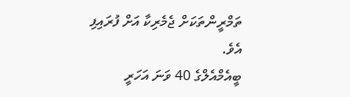ތަމްރީންތަކަށް ޖެމެރިކާ އަށް ފުރައިފި އެވެ.
ބީއެމްއެލްގެ 40 ވަނަ އަހަރީ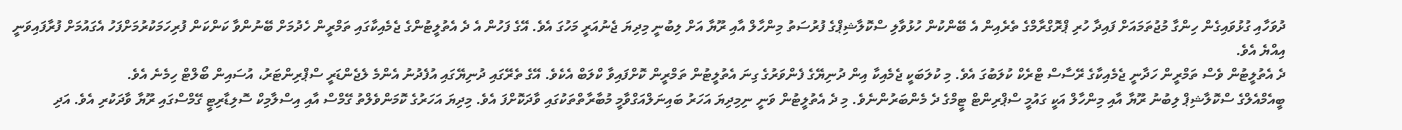ދުވަހާއި ގުޅުވައިގެން ހިންގާ މުޖުތަމައަށް ފައިދާ ހުރި ޕްރޮގްރާމްގެ ތެރެއިން އެ ބޭންކުން ހުޅުވާލި ސްކޮލާޝިޕްގެ ފުރުސަތު މިންހާލް އާއި ރޫޔާ އަށް ލިބުނީ މިދިޔަ ޖެނުއަރީ މަހުގަ އެވެ. އޭގެ ފަހުން އެ ދެ އެތުލީޓުންގެ ޖެމެއިކާގައި ތަމްރީން ހެދުމަށް ބޭނުންވާ ކަންކަން ފުރިހަމަކުރުމަށްފަހު އެގައުމަށް ފުރާފައިވަނީ އިއްޔެ އެވެ.
ދެ އެތުލީޓުން ވެސް ތަމްރީން ހަދާނީ ޖެމެއިކާގެ ރޭސާސް ޓްރެކް ކުލަބުގަ އެވެ. މި ކުލަބަކީ ޖެމެއިކާ އިން ދުނިޔޭގެ ފެންވަރުގެ ގިނަ އެތުލީޓުން ތަމްރީން ކޮށްފައިވާ ކްލަބް އެކެވެ. އޭގެ ތެރޭގައި ދުނިޔޭގައި އުފެދުނު އެންމެ ލެޖެންޑަރީ ސްޕްރިންޓަރު، އުސައިން ބޯލްޓް ހިމެނެ އެވެ.
ބީއެމްއެލްގެ ސްކޮލާޝިޕް ލިބުނު ރޫޔާ އާއި މިންހާލް އަކީ ގައުމީ ސްޕްރިންޓް ޓީމްގެ ދެ މެންބަރުންނެވެ. މި ދެ އެތުލީޓުން ވަނީ ނިމިދިޔަ އަހަރު ބައިނަލްއަގްވާމީ މުބާރާތްތަކުގައި ވާދަކޮށްފަ އެވެ. މިދިޔަ އަހަރުގެ ކޮމަންވެލްތު ގޭމްސް އާއި އިސްލާމިކް ސޮލިޑާރިޓީ ގޭމްސްގައި ރޫޔާ ވާދަކުރި އެވެ. އަދި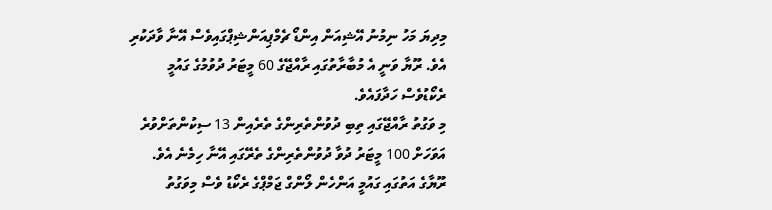މިދިޔަ މަހު ނިމުނު އޭޝިއަން އިންޑޯ ޗެމްޕިއަންޝިޕްގައިވެސް އޭނާ ވާދަކުރި އެވެ. ރޫޔާ ވަނީ އެ މުބާރާތުގައި ރާއްޖޭގެ 60 މީޓަރު ދުވުމުގެ ގައުމީ ރެކޯޑުވެސް ހަދާފައެވެ.
މި ވަގުތު ރާއްޖޭގައި ތިބި ދުވުންތެރިންގެ ތެރެއިން 13 ސިކުންތަށްވުރެ އަވަހަށް 100 މީޓަރު ދުވާ ދުވުންތެރިންގެ ތެރޭގައި އޭނާ ހިމެނެ އެވެ. ރޫޔާގެ އަތުގައި ގައުމީ އަންހެން ލޯންގް ޖަމްޕްގެ ރެކޯޑު ވެސް މިވަގުތު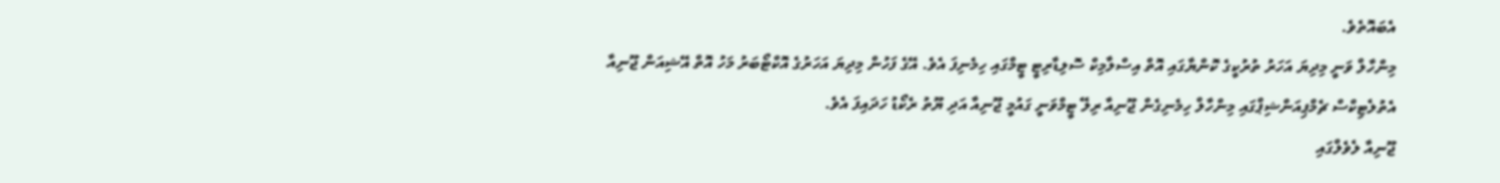އެބައޮތެވެ.
މިންހާލް ވަނީ މިދިޔަ އަހަރު ތުރުކީގެ ކޮންޔާގައި އޮތް އިސްލާމިކް ސޮލިޑާރިޓީ ޓީމްގައި ހިމެނިފަ އެވެ. އޭގެ ފަހުން މިދިޔަ އަހަރުގެ އޮކްޓޯބަރު މަހު އޮތް އޭޝިއަން ޖޫނިއާ އެތުލެޓިކްސް ޗެމްޕިއަންޝިޕްގައި މިންހާލް ހިމެނިގެން ޖޫނިއާ ރިލޭ ޓީމްވަނީ ގައުމީ ޖޫނިއާ އަދި ޔޫތު ރެކޯޑު ހަދައިފަ އެވެ.
ޖޫނިއާ ލެވެލްގައި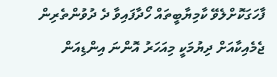ފާހަގަކޮށްލެވޭ ކާމިޔާބީތައް ހޯދާފައިވާ ދެ ދުވުންތެރިން ޖެމެއިކާއަށް ދިޔުމަކީ މިއަހަރު އޮންނަ އިންޑިއަން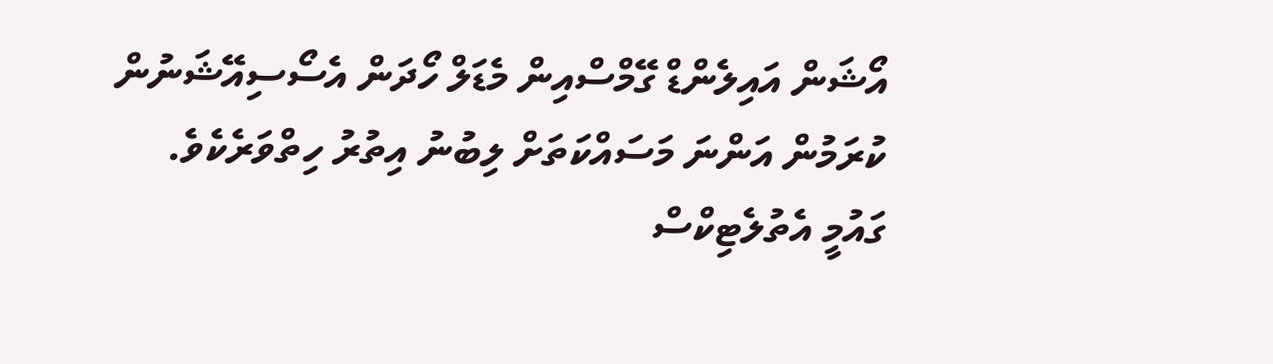އޯޝަން އައިލެންޑް ގޭމްސްއިން މެޑަލް ހޯދަން އެސޯސިއޭޝަނުން ކުރަމުން އަންނަ މަސައްކަތަށް ލިބުނު އިތުރު ހިތްވަރެކެވެ.
ގައުމީ އެތުލެޓިކްސް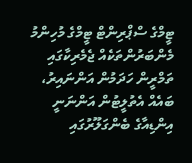ޓީމްގެ ސްޕްރިންޓް ޓީމްގެ މުހިންމު މެންބަރުންތަކެއް ޖެމެރިކާގައި ތަމްރީން ހަދަމުން އަންނައިރު، ބައެއް އެތުލީޓުން އަންނަނީ އިންޑިއާގެ ބެންގަލޫރުގައި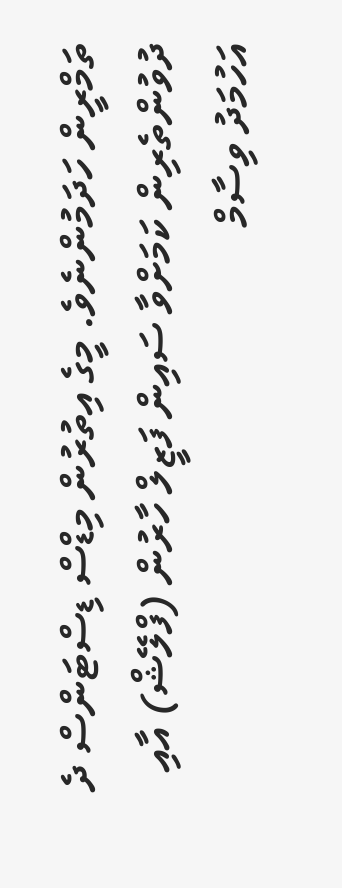ތަމްރީން ހަދަމުންނެވެ. މީގެ އިތުރުން މިޑްސް ޑިސްޓަންސް ދެ ދުވުންތެރިން ކަމަށްވާ ސައިން ފަޒީލް ހާރުން (ފްލޭޝް) އާއި އަހުމަދު ވިސާމް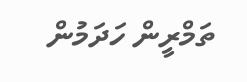ތަމްރީން ހަދަމުން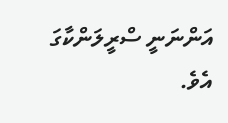އަންނަނީ ސްރީލަންކާގަ އެވެ.